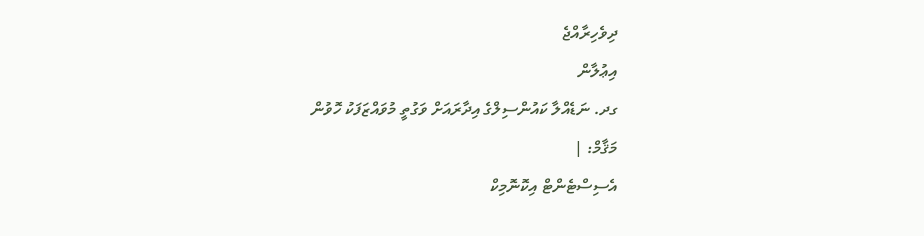ދިވެހިރާއްޖެ
އިޢުލާން
ގދ. ނަޑެއްލާ ކައުންސިލްގެ އިދާރައަށް ވަގުތީ މުވައްޒަފަކު ހޮވުން
މަޤާމް: |
އެސިސްޓެންޓް އިކޮނޮމިކް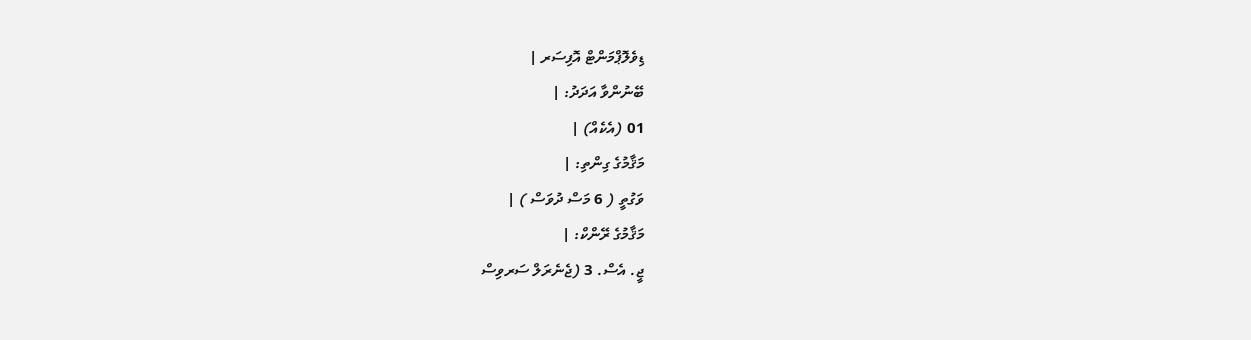ޑިވެލޮޕްމަންޓް އޮފިސަރ |
ބޭނުންވާ އަދަދު: |
01 (އެކެއް) |
މަޤާމުގެ ގިންތި: |
ވަގުތީ ( 6 މަސް ދުވަސް ) |
މަޤާމުގެ ރޭންކް: |
ޖީ. އެސް. 3 (ޖެނެރަލް ސަރވިސް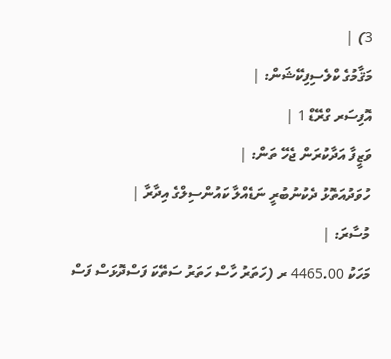3) |
މަޤާމުގެ ކްލެސިފިކޭޝަން: |
އޮފިސަރ ގްރޭޑް 1 |
ވަޒީފާ އަދާކުރަން ޖެހޭ ތަން: |
ހުވަދުއަތޮޅު ދެކުނުބުރީ ނަޑެއްލާ ކައުންސިލްގެ އިދާރާ |
މުސާރަ: |
މަހަކު 4465.00 ރ (ހަތަރު ހާސް ހަތަރު ސަތޭކަ ފަސްދޮޅަސް ފަސް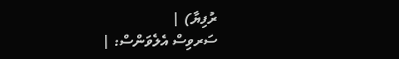ރުފިޔާ) |
ސަރވިސް އެލެވަންސް: |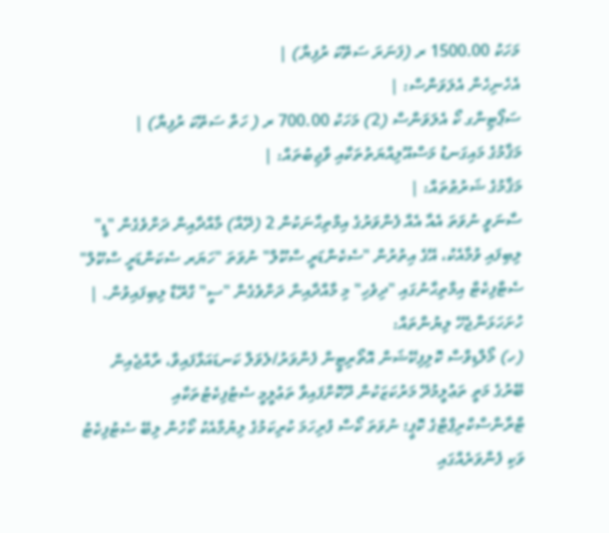މަހަކު 1500.00 ރ (ފަނަރަ ސަތޭކަ ރުފިޔާ) |
އެހެނިހެން އެލަވަންސް: |
ސަޕޯޓިންގ ކޯ އެލަވަންސް (2) މަހަކު 700.00 ރ ( ހަތް ސަތޭކަ ރުފިޔާ) |
މަޤާމުގެ މައިގަނޑު މަސްއޫލިއްޔަތުތަކާއި ވާޖިބުތައް: |
މަޤާމުގެ ޝަރުޠުތައް: |
ސާނަވީ ނުވަތަ އެއާ އެއް ފެންވަރުގެ އިމްތިޙާނަކުން 2 (ދޭއް) މާއްދާއިން ދަށްވެގެން "ޑީ" ލިބިފައި ވުމާއެކު، އޭގެ އިތުރުން "ސެކެންޑަރީ ސްކޫލް" ނުވަތަ "ހަޔަރ ސެކަންޑަރީ ސްކޫލް" ސެޓްފިކެޓް އިމްތިޙާނުގައި "ދިވެހި" މި މާއްދާއިން ދަށްވެގެން "ސީ" ގްރޭޑް ލިބިފައިވުން. |
ހުށަހަޅަންޖެހޭ ލިޔުންތައް:
(ހ) މޯލްޑިވްސް ކޮލިފިކޭޝަން އޮތޯރިޓީން ފެންވަރު/ލެވަލް ކަނޑައަޅާފައިވާ، ރާއްޖެއިން ބޭރުގެ މަތީ ތަޢުލީމުދޭ މަރުކަޒަކުން ދޫކޮށްފައިވާ ތަޢުލީމީ ސެޓުފިކެޓުތަކާއި ޓްރާންސްކްރިޕްޓްގެ ކޮޕީ؛ ނުވަތަ ކޯސް ފުރިހަމަ ކުރިކަމުގެ ލިޔުމާއެކު ކޯހުން ލިބޭ ސެޓުފިކެޓު ވަކި ފެންވަރެއްގައި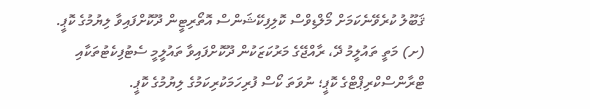ޤަބޫލު ކުރެވޭނެކަމަށް މޯލްޑިވްސް ކޮލިފިކޭޝަންސް އޮތޯރިޓީން ދޫކޮށްފައިވާ ލިޔުމުގެ ކޮޕީ. (ށ) މަތީ ތައުލީމު ދޭ، ރާއްޖޭގެ މަރުކަޒަކުން ދޫކޮށްފައިވާ ތައުލީމީ ސެޓުފިކެޓުތަކާއި ޓްރާންސްކްރިޕްޓްގެ ކޮޕީ؛ ނުވަތަ ކޯސް ފުރިހަމަކުރިކަމުގެ ލިޔުމުގެ ކޮޕީ.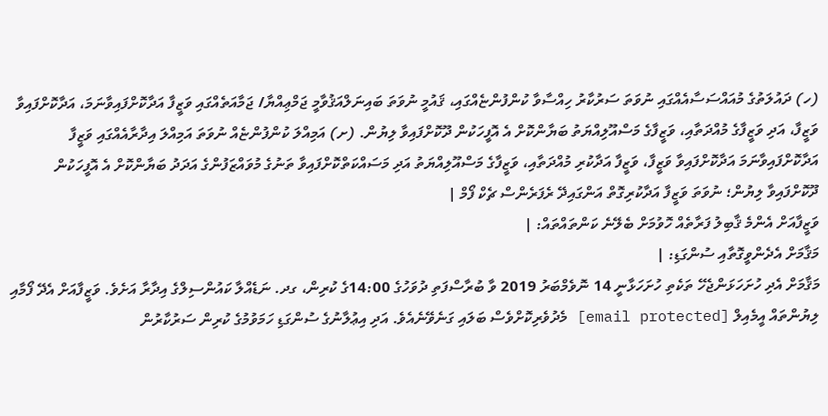(ހ) ދައުލަތުގެ މުއައްސަސާއެއްގައި ނުވަތަ ސަރުކާރު ހިއްސާވާ ކުންފުންޏެއްގައި، ޤައުމީ ނުވަތަ ބައިނަލްއަޤުވާމީ ޖަމްޢިއްޔާ/ ޖަމާއަތެއްގައި ވަޒީފާ އަދާކޮށްފައިވާނަމަ، އަދާކޮށްފައިވާ ވަޒީފާ، އަދި ވަޒީފާގެ މުއްދަތާއި، ވަޒީފާގެ މަސްއޫލިއްޔަތު ބަޔާންކޮށް އެ އޮފީހަކުން ދޫކޮށްފައިވާ ލިޔުން. (ށ) އަމިއްލަ ކުންފުންޏެއް ނުވަތަ އަމިއްލަ އިދާރާއެއްގައި ވަޒީފާ އަދާކޮށްފައިވާނަމަ އަދާކޮށްފައިވާ ވަޒީފާ، ވަޒީފާ އަދާކުރި މުއްދަތާއި، ވަޒީފާގެ މަސްއޫލިއްޔަތު އަދި މަސައްކަތްކޮށްފައިވާ ތަނުގެ މުވައްޒަފުންގެ އަދަދު ބަޔާންކޮށް އެ އޮފީހަކުން ދޫކޮށްފައިވާ ލިޔުން؛ ނުވަތަ ވަޒީފާ އަދާކުރިގޮތް އަންގައިދޭ ރެފަރެންސް ޗެކް ފޯމް |
ވަޒީފާއަށް އެންމެ ޤާބިލު ފަރާތެއް ހޮވުމަށް ބެލޭނެ ކަންތައްތައް: |
މަޤާމަށް އެދެންވީގޮތާއި ސުންގަޑި: |
މަޤާމަށް އެދި ހުށަހަޅަންޖެހޭ ތަކެތި ހުށަހަޅާނީ 14 ނޮވެމްބަރު 2019 ވާ ބުރާސްފަތި ދުވަހުގެ 14:00ގެ ކުރިން، ގދ. ނަޑެއްލާ ކައުންސިލްގެ އިދާރާ އަށެވެ. ވަޒީފާއަށް އެދޭ ފޯމާއި ލިޔުންތައް އީމެއިލް [email protected] މެދުވެރިކޮށްވެސް ބަލައި ގަނެވޭނެއެވެ. އަދި އިޢުލާނުގެ ސުންގަޑި ހަމަވުމުގެ ކުރިން ސަރުކާރުން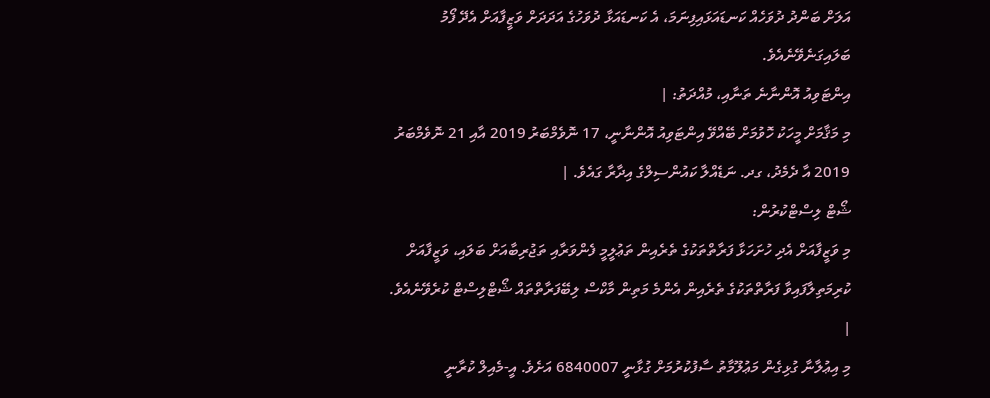އަލަށް ބަންދު ދުވަހެއް ކަނޑައަޅައިފިނަމަ، އެ ކަނޑައަޅާ ދުވަހުގެ އަދަދަށް ވަޒީފާއަށް އެދޭ ފޯމު ބަލައިގަނެވޭނެއެވެ.
އިންޓަވިއު އޮންނާނެ ތަނާއި، މުއްދަތު: |
މި މަޤާމަށް މީހަކު ހޮވުމަށް ބޭއްވޭ އިންޓަވިއު އޮންނާނީ، 17 ނޮވެމްބަރު 2019 އާއި 21 ނޮވެމްބަރު 2019 އާ ދެމެދު، ގދ. ނަޑެއްލާ ކައުންސިލްގެ އިދާރާ ގައެވެ. |
ޝޯޓް ލިސްޓްކުރުން:
މި ވަޒީފާއަށް އެދި ހުށަހަޅާ ފަރާތްތަކުގެ ތެރެއިން ތަޢުލީމީ ފެންވަރާއި ތަޖުރިބާއަށް ބަލައި، ވަޒީފާއަށް ކުރިމަތިލާފައިވާ ފަރާތްތަކުގެ ތެރެއިން އެންމެ މަތިން މާކްސް ލިބޭފަރާތްތައް ޝޯޓްލިސްޓް ކުރެވޭނެއެވެ. |
މި އިޢުލާނާ ގުޅިގެން މަޢުލޫމާތު ސާފުކުރުމަށް ގުޅާނީ 6840007 އަށެވެ. އީ-މެއިލް ކުރާނީ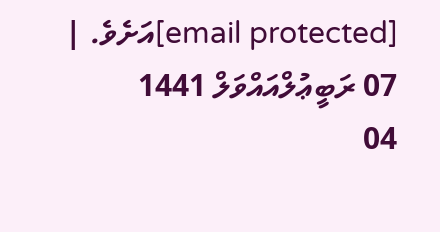[email protected]އަށެވެ. |
07 ރަބީޢުލްއައްވަލް 1441
04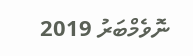ނޮވެމްބަރު 2019